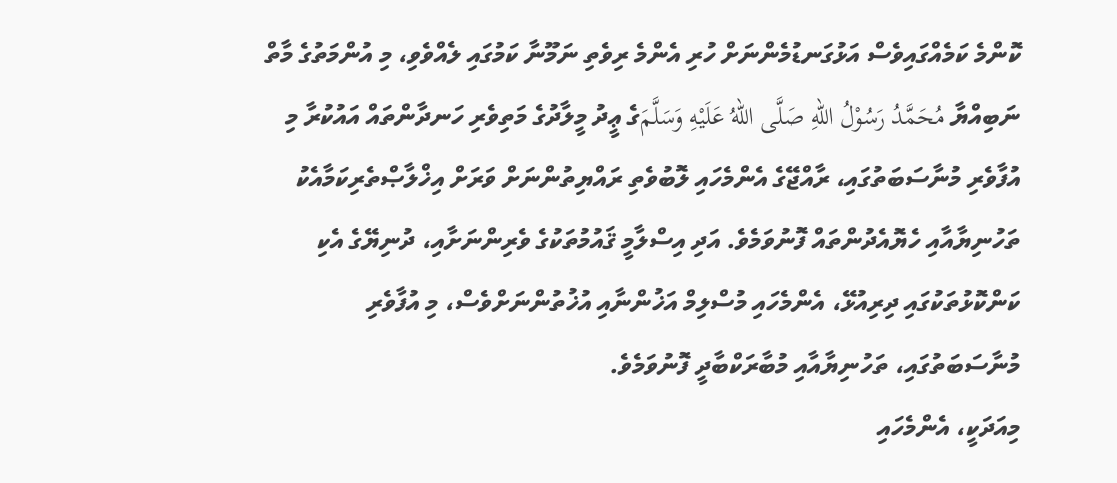ކޮންމެ ކަމެއްގައިވެސް އަޅުގަނޑުމެންނަށް ހުރި އެންމެ ރިވެތި ނަމޫނާ ކަމުގައި ލެއްވެވި، މި އުންމަތުގެ މާތް ނަބިއްޔާ مُحَمَّدُ رَسُوْلُ اللهِ صَلَّى اللهُ عَلَيْهِ وَسَلَّمَގެ ޢީދު މީލާދުގެ މަތިވެރި ހަނދާންތައް އައުކުރާ މި އުފާވެރި މުނާސަބަތުގައި، ރާއްޖޭގެ އެންމެހައި ލޮބުވެތި ރައްޔިތުންނަށް ވަރަށް އިޚްލާޞްތެރިކަމާއެކު ތަހުނިޔާއާއި ހެޔޮއެދުންތައް ފޮނުވަމެވެ. އަދި އިސްލާމީ ޤައުމުތަކުގެ ވެރިންނަށާއި، ދުނިޔޭގެ އެކި ކަންކޮޅުތަކުގައި ދިރިއުޅޭ، އެންމެހައި މުސްލިމް އަޚުންނާއި އުޚުތުންނަށްވެސް، މި އުފާވެރި މުނާސަބަތުގައި، ތަހުނިޔާއާއި މުބާރަކްބާދީ ފޮނުވަމެވެ.
މިއަދަކީ، އެންމެހައި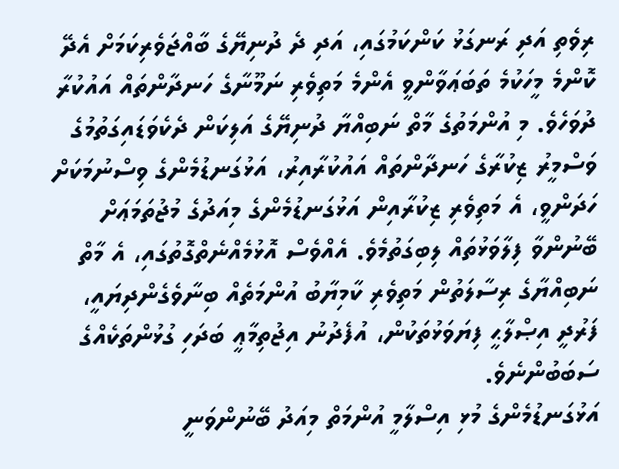ރިވެތި އަދި ރަނގަޅު ކަންކަމުގައި، އަދި ދެ ދުނިޔޭގެ ބާއްޖަވެރިކަމަށް އެދޭ ކޮންމެ މީހަކުމެ ތަބަޢަވާންވީ އެންމެ މަތިވެރި ނަމޫނާގެ ހަނދާންތައް އައުކުރާ ދުވަހެވެ. މި އުންމަތުގެ މާތް ނަބިއްޔާ ދުނިޔޭގެ އަލިކަން ދެކެވަޑައިގަތުމުގެ ވަސްމީރު ޒިކުރާގެ ހަނދާންތައް އައުކުރާއިރު، އަޅުގަނޑުމެންގެ ވިސްނުމަކަށް ހަދަންވީ، އެ މަތިވެރި ޒިކުރާއިން އަޅުގަނޑުމެންގެ މިއަދުގެ މުޖުތަމަޢަށް ބޭނުންވާ ފިލާވަޅުތައް ލިބިގަތުމެވެ. އެއްވެސް އޮޅުމެއްނެތްގޮތުގައި، އެ މާތް ނަބިއްޔާގެ ރިސާލަތުން މަތިވެރި ކާމިޔާބު އުންމަތެއް ބިނާވެގެންދިޔައީ، ފަރުދީ އިޞްލާޙީ ފިޔަވަޅުތަކުން، އުފެދުނު އިޖުތިމާޢީ ބަދަހި ގުޅުންތަކެއްގެ ސަބަބުންނެވެ.
އަޅުގަނޑުމެންގެ މުޅި އިސްލާމީ އުންމަތް މިއަދު ބޭނުންވަނީ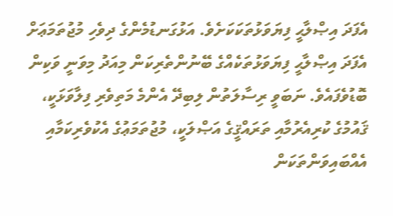އެފަދަ އިޞްލާޙީ ފިޔަވަޅުތަކަކަށެވެ. އަޅުގަނޑުމެންގެ ދިވެހި މުޖުތަމަޢަށް އެފަދަ އިޞްލާޙީ ފިޔަވަޅުތަކެއްގެ ބޭނުންތެރިކަން މިއަދު މިވަނީ ވަކިން ބޮޑުވެފައެވެ. ނަބަވީ ރިސާލަތުން ލިބިދޭ އެންމެ މަތިވެރި ފިލާވަޅަކީ، ޤައުމުގެ ކުރިއެރުމާއި ތަރައްޤީގެ އަޞްލަކީ، މުޖުތަމަޢުގެ އެކުވެރިކަމާއި އެއްބައިވަންތަކަން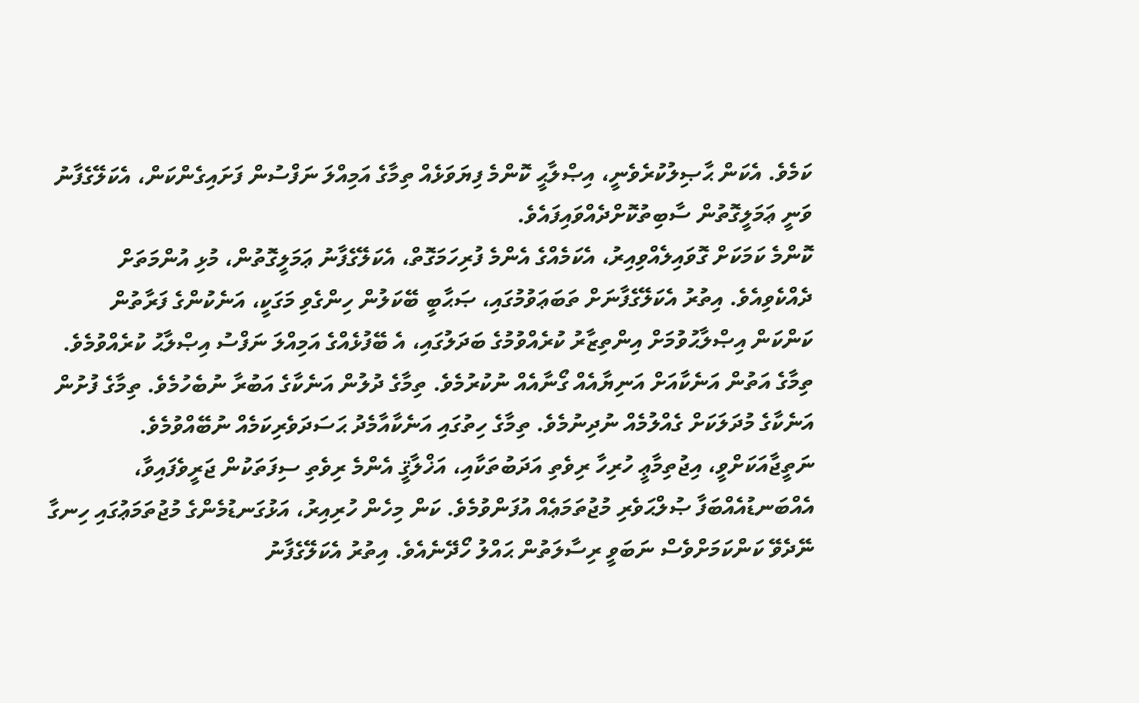ކަމެވެ. އެކަން ޙާޞިލުކުރެވެނީ، އިޞްލާޙީ ކޮންމެ ފިޔަވަޅެއް ތިމާގެ އަމިއްލަ ނަފްސުން ފަށައިގެންކަން، އެކަލޭގެފާނު ވަނީ ޢަމަލީގޮތުން ސާބިތުކޮށްދެއްވައިފައެވެ.
ކޮންމެ ކަމަކަށް ގޮވައިލެއްވިއިރު، އެކަމެއްގެ އެންމެ ފުރިހަމަގޮތް، އެކަލޭގެފާނު ޢަމަލީގޮތުން، މުޅި އުންމަތަށް ދެއްކެވިއެވެ. އިތުރު އެކަލޭގެފާނަށް ތަބަޢަވުމުގައި، ޞަޙާބީ ބޭކަލުން ހިންގެވި މަގަކީ، އަނެކުންގެ ފަރާތުން ކަންކަން އިޞްލާޙުވުމަށް އިންތިޒާރު ކުރެއްވުމުގެ ބަދަލުގައި، އެ ބޭފުޅެއްގެ އަމިއްލަ ނަފްސު އިޞްލާޙު ކުރެއްވުމެވެ. ތިމާގެ އަތުން އަނެކާއަށް އަނިޔާއެއް ގޯނާއެއް ނުކުރުމެވެ. ތިމާގެ ދުލުން އަނެކާގެ އަބުރާ ނުބެހުމެވެ. ތިމާގެ ފުށުން އަނެކާގެ މުދަލަކަށް ގެއްލުމެއް ނުދިނުމެވެ. ތިމާގެ ހިތުގައި އަނެކާއާމެދު ޙަސަދަވެރިކަމެއް ނުބޭއްވުމެވެ.
ނަތީޖާއަކަށްވީ، އިޖުތިމާޢީ ހުރިހާ ރިވެތި އަދަބުތަކާއި، އަޚްލާޤީ އެންމެ ރިވެތި ސިފަތަކުން ޖަރީވެފައިވާ، އެއްބަނޑުއެއްބަފާ ޞުލްޙަވެރި މުޖުތަމަޢެއް އުފަންވުމެވެ. ކަން މިހެން ހުރިއިރު، އަޅުގަނޑުމެންގެ މުޖުތަމަޢުގައި ހިނގާ ނޭދެވޭ ކަންކަމަށްވެސް ނަބަވީ ރިސާލަތުން ޙައްލު ހޯދޭނެއެވެ. އިތުރު އެކަލޭގެފާނު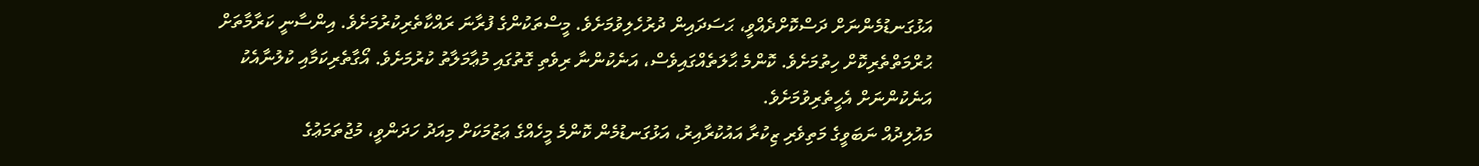އަޅުގަނޑުމެންނަށް ދަސްކޮށްދެއްވީ، ޙަސަދައިން ދުރުހެލިވުމަށެވެ. މީސްތަކުންގެ ފުރާނަ ރައްކާތެރިކުރުމަށެވެ. އިންސާނީ ކަރާމާތަށް ޙުރްމަތްތެރިކޮށް ހިތުމަށެވެ. ކޮންމެ ޙާލަތެއްގައިވެސް، އަނެކުންނާ ރިވެތި ގޮތުގައި މުޢާމަލާތު ކުރުމަށެވެ. އޯގާތެރިކަމާއި ކުލުނާއެކު އަނެކުންނަށް އެހީތެރިވުމަށެވެ.
މައުލިދުއް ނަބަވީގެ މަތިވެރި ޒިކުރާ އައުކުރާއިރު، އަޅުގަނޑުމެން ކޮންމެ މީހެއްގެ ޢަޒުމަކަށް މިއަދު ހަދަންވީ، މުޖުތަމަޢުގެ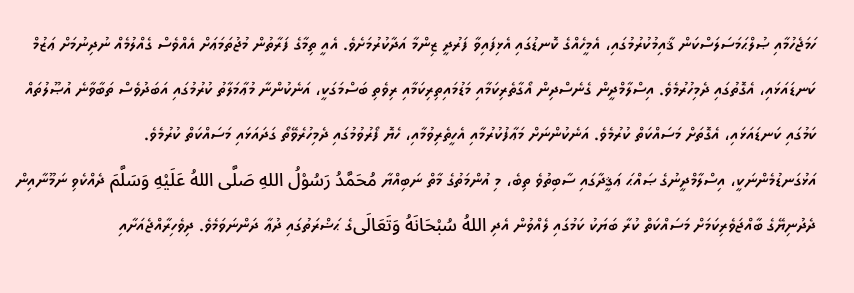ހަމަޖެހުމާއި ޞުލްޙަމަސަލަސްކަން ޤާއިމުކުރުމުގައި، އެމީހެއްގެ ކޮނޑުގައި އެޅިފައިވާ ފަރުދީ ޒިންމާ އަދާކުރުމަށެވެ. އެއީ ތިމާގެ ފަރާތުން މުޖުތަމަޢަށް އެއްވެސް ގެއްލުމެއް ނުދިނުމަށް ޢަޒުމް ކަނޑައަޅައި، އެގޮތުގައި ދެމިހުރުމެވެ. އިސްލާމްދީން ގެނެސްދިން އޯގާތެރިކަމާއި މަޑުމައިތިރިކަމާއި ރިވެތި ބަސްމަގަކީ، އަނެކުންނާ މުޢާމަލާތު ކުރުމުގައި އަބަދުވެސް ތަބާވާނެ އުޞޫލުތައް ކަމުގައި ކަނޑައަޅައި، އެގޮތަށް މަސައްކަތް ކުރުމެވެ. އަނެކުންނަށް މަޢާފުކުރުމާއި އެހީތެރިވުމާއި، ހެޔޮ ފޯރުވުމުގައި ދެމިހުރެވޭތޯ ގަދައަޅައި މަސައްކަތް ކުރުމެވެ.
އަޅުގަނޑުމެންނަކީ، އިސްލާމްދީނުގެ ޞައްޙަ ޢަޤީދާގައި ސާބިތުވެ ތިބެ، މި އުންމަތުގެ މާތް ނަބިއްޔާ مُحَمَّدُ رَسُوْلُ اللهِ صَلَّى اللهُ عَلَيْهِ وَسَلَّمَ ދެއްކެވި ނަމޫނާއިން ދެދުނިޔޭގެ ބާއްޖަވެރިކަމަށް މަސައްކަތް ކުރާ ބަޔަކު ކަމުގައި ލެއްވުން އެދި اللهُ سُبْحَانَهُ وَتَعَالَىގެ ޙަޟްރަތުގައި ދުޢާ ދަންނަވަމެވެ. ދިވެހިރާއްޖެއަށާއި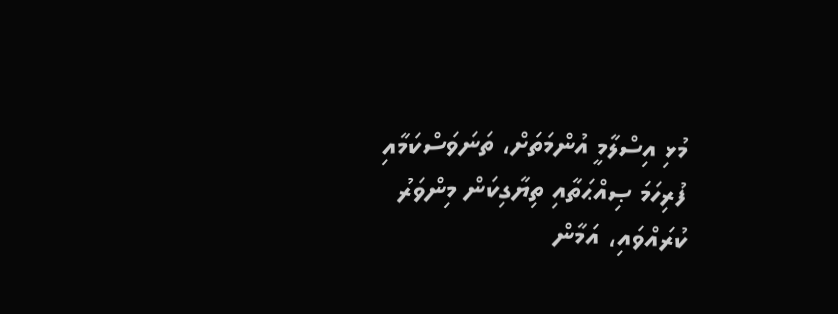މުޅި އިސްލާމީ އުންމަތަށް، ތަނަވަސްކަމާއި ފުރިހަމަ ޞިއްޙަތާއި ތިޔާގިކަން މިންވަރު ކުރައްވައި، އަމާން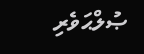ޞުލްޙަވެރި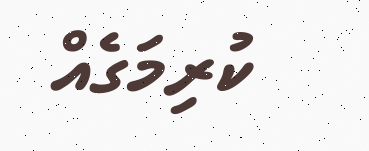ކުރިމަގެއް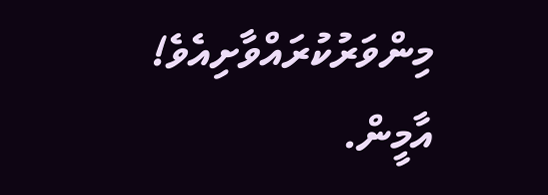މިންވަރުކުރައްވާށިއެވެ! އާމީން.